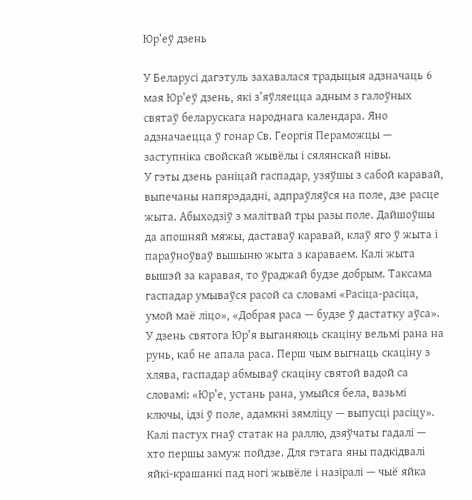Юр’еў дзень

У Беларусі дагэтуль захавалася традыцыя адзначаць 6 мая Юр’еў дзень, які з’яўляецца адным з галоўных святаў беларускага народнага календара. Яно адзначаецца ў гонар Св. Георгія Пераможцы — заступніка свойскай жывёлы і сялянскай нівы.
У гэты дзень раніцай гаспадар, узяўшы з сабой каравай, выпечаны напярэдадні, адпраўляўся на поле, дзе расце жыта. Абыходзіў з малітвай тры разы поле. Дайшоўшы да апошняй мяжы, даставаў каравай, клаў яго ў жыта і параўноўваў вышыню жыта з караваем. Калі жыта вышэй за каравая, то ўраджай будзе добрым. Таксама гаспадар умываўся расой са словамі «Расіца-расіца, умой маё ліцо», «Добрая раса — будзе ў дастатку аўса».
У дзень святога Юр’я выганяюць скаціну вельмі рана на рунь, каб не апала раса. Перш чым выгнаць скаціну з хлява, гаспадар абмываў скаціну святой вадой са словамі: «Юр’е, устань рана, умыйся бела, вазьмі ключы, ідзі ў поле, адамкні зямліцу — выпусці расіцу».
Калі пастух гнаў статак на раллю, дзяўчаты гадалі — хто першы замуж пойдзе. Для гэтага яны падкідвалі яйкі-крашанкі пад ногі жывёле і назіралі — чыё яйка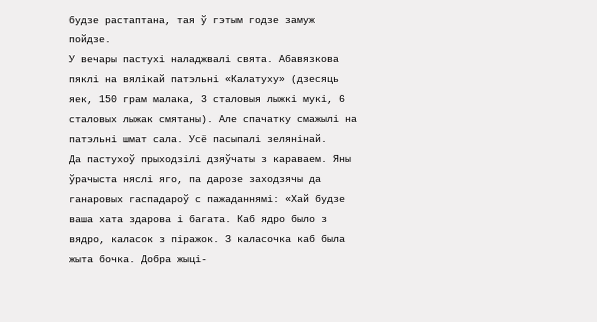будзе растаптана, тая ў гэтым годзе замуж пойдзе.
У вечары пастухі наладжвалі свята. Абавязкова пяклі на вялікай патэльні «Калатуху» (дзесяць яек, 150 грам малака, 3 сталовыя лыжкі мукі, 6 сталовых лыжак смятаны). Але спачатку смажылі на патэльні шмат сала. Усё пасыпалі зелянінай.
Да пастухоў прыходзілі дзяўчаты з караваем. Яны ўрачыста няслі яго, па дарозе заходзячы да ганаровых гаспадароў с пажаданнямі: «Хай будзе ваша хата здарова і багата. Каб ядро было з вядро, каласок з піражок. З каласочка каб была жыта бочка. Добра жыці-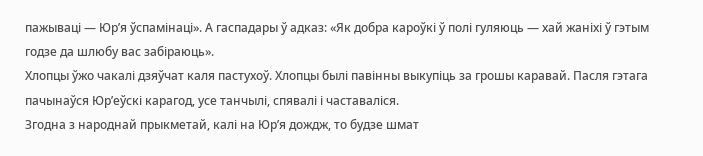пажываці — Юр’я ўспамінаці». А гаспадары ў адказ: «Як добра кароўкі ў полі гуляюць — хай жаніхі ў гэтым годзе да шлюбу вас забіраюць».
Хлопцы ўжо чакалі дзяўчат каля пастухоў. Хлопцы былі павінны выкупіць за грошы каравай. Пасля гэтага пачынаўся Юр’еўскі карагод, усе танчылі, спявалі і частаваліся.
Згодна з народнай прыкметай, калі на Юр’я дождж, то будзе шмат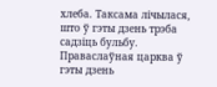хлеба. Таксама лічылася, што ў гэты дзень трэба садзіць бульбу.
Праваслаўная царква ў гэты дзень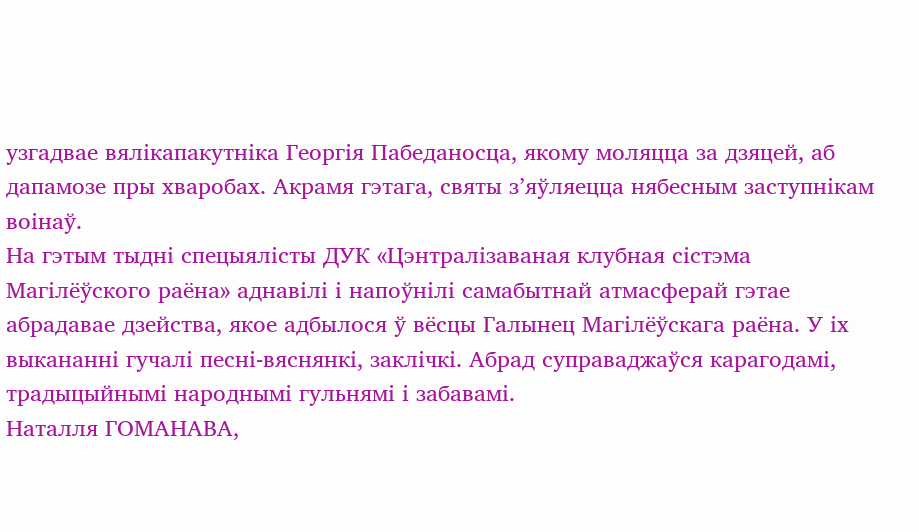узгадвае вялікапакутніка Георгія Пабеданосца, якому моляцца за дзяцей, аб дапамозе пры хваробах. Акрамя гэтага, святы з’яўляецца нябесным заступнікам воінаў.
На гэтым тыдні спецыялісты ДУК «Цэнтралізаваная клубная сістэма Магілёўского раёна» аднавілі і напоўнілі самабытнай атмасферай гэтае абрадавае дзейства, якое адбылося ў вёсцы Галынец Магілёўскага раёна. У іх выкананні гучалі песні-вяснянкі, заклічкі. Абрад суправаджаўся карагодамі, традыцыйнымі народнымі гульнямі і забавамі.
Наталля ГОМАНАВА,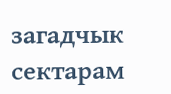загадчык сектарам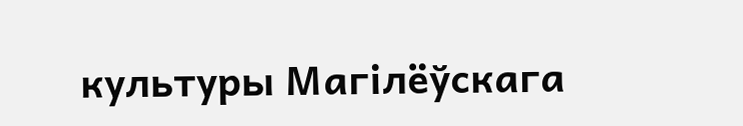культуры Магілёўскага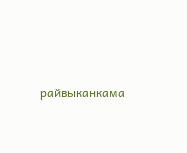райвыканкама